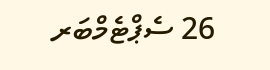26 ސެޕްޓެމްބަރ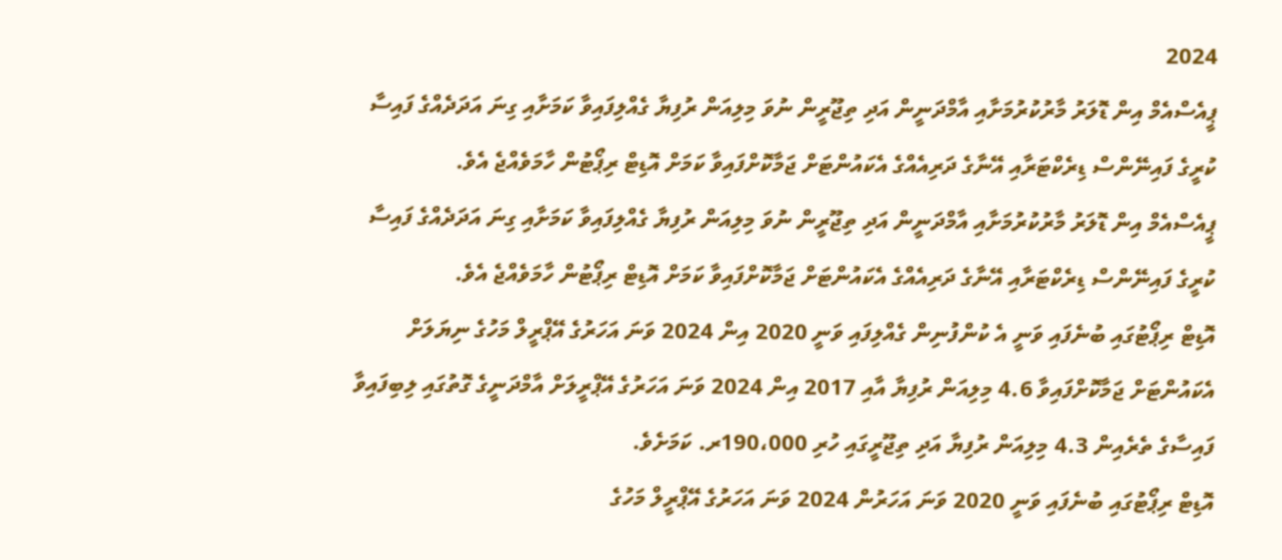2024
ޕީއެސްއެމް އިން ޑޮލަރު މާރުކުރުމަށާއި އާމްދަނީން އަދި ތިޖޫރީން ނުވަ މިލިއަން ރުފިޔާ ގެއްލިފައިވާ ކަމަށާއި ގިނަ އަދަދެއްގެ ފައިސާ ކުރީގެ ފައިނޭންސް ޑިރެކްޓަރާއި އޭނާގެ ދަރިއެއްގެ އެކައުންޓަށް ޖަމާކޮށްފައިވާ ކަމަށް އޮޑިޓް ރިޕޯޓުން ހާމަވެއްޖެ އެވެ.
ޕީއެސްއެމް އިން ޑޮލަރު މާރުކުރުމަށާއި އާމްދަނީން އަދި ތިޖޫރީން ނުވަ މިލިއަން ރުފިޔާ ގެއްލިފައިވާ ކަމަށާއި ގިނަ އަދަދެއްގެ ފައިސާ ކުރީގެ ފައިނޭންސް ޑިރެކްޓަރާއި އޭނާގެ ދަރިއެއްގެ އެކައުންޓަށް ޖަމާކޮށްފައިވާ ކަމަށް އޮޑިޓް ރިޕޯޓުން ހާމަވެއްޖެ އެވެ.
އޮޑިޓް ރިޕޯޓުގައި ބުނެފައި ވަނީ އެ ކުންފުނިން ގެއްލިފައި ވަނީ 2020 އިން 2024 ވަނަ އަހަރުގެ އޭޕްރީލް މަހުގެ ނިޔަލަށް އެކައުންޓަށް ޖަމާކޮށްފައިވާ 4.6 މިލިއަން ރުފިޔާ އާއި 2017 އިން 2024 ވަނަ އަހަރުގެ އޭޕްރީލަށް އާމްދަނީގެ ގޮތުގައި ލިބިފައިވާ ފައިސާގެ ތެރެއިން 4.3 މިލިއަން ރުފިޔާ އަދި ތިޖޫރީގައި ހުރި 190،000ރ. ކަމަށެވެ.
އޮޑިޓް ރިޕޯޓުގައި ބުނެފައި ވަނީ 2020 ވަނަ އަހަރުން 2024 ވަނަ އަހަރުގެ އޭޕްރީލް މަހުގެ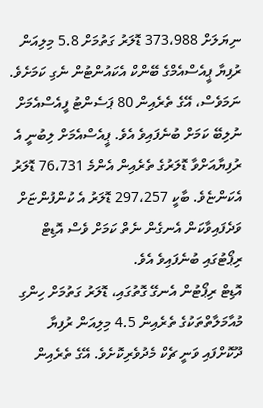ނިޔަލަށް 373،988 ޑޮލަރު ގަތުމަށް 5.8 މިލިއަން ރުފިޔާ ޕީއެސްއެމްގެ ބޭންކް އެކައުންޓުން ނެގި ކަމަށެވެ. ނަމަވެސް، އޭގެ ތެރެއިން 80 ޕަސެންޓު ފީއެސްއެމަށް ނުލިބޭ ކަމަށް ބުނެފައިވެ އެވެ. ޕީއެސްއެމަށް ލިބުނީ އެ ރުފިޔާއަށްވާ ޑޮލަރުގެ ތެރެއިން އެންމެ 76،731 ޑޮލަރު އެކަންޏެވެ. ބާކީ 297،257 ޑޮލަރު އެ ކުންފުންޏަށް ވަދެފައިވާކަން އެނގެން ނެތް ކަމަށް ވެސް އޮޑިޓް ރިޕޯޓުގައި ބުނެފައިވެ އެވެ.
އޮޑިޓް ރިޕޯޓުން އެނގޭ ގޮތުގައި، ޑޮލަރު ގަތުމަށް ހިންގި މުއާމަލާތްތަކުގެ ތެރެއިން 4.5 މިލިއަން ރުފިޔާ ދޫކޮށްފައި ވަނީ ޗެކް މެދުވެރިކޮށެވެ. އޭގެ ތެރެއިން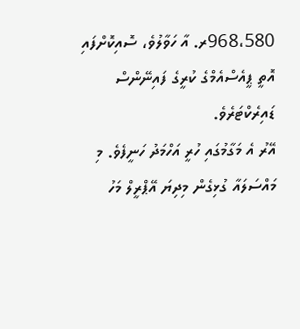968،580ރ. އާ ހަވާލުވެ، ސޮއިކޮށްފައި އޮތީ ޕީއެސްއެމްގެ ކުރީގެ ފައިނޭންސް ޑައިރެކްޓަރެވެ.
އޭރު އެ މަގާމުގައި ހުރީ އަހްމަދު ހަނީފެވެ. މި މައްސަލައާ ގުޅިގެން މިދިޔަ އޭޕްރީލް މަހު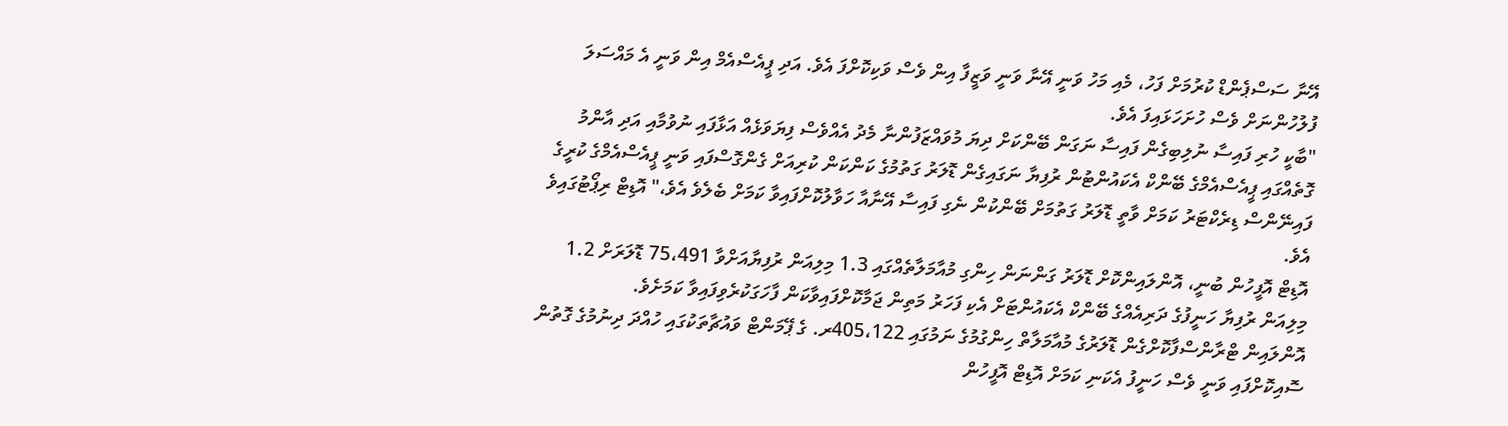އޭނާ ސަސްޕެންޑް ކުރުމަށް ފަހު، މެއި މަހު ވަނީ އޭނާ ވަނީ ވަޒީފާ އިން ވެސް ވަކިކޮށްފަ އެވެ. އަދި ޕީއެސްއެމް އިން ވަނީ އެ މައްސަލަ ފުލުހުންނަށް ވެސް ހުށަހަޅައިފަ އެވެ.
"ބާކީ ހުރި ފައިސާ ނުލިބިގެން ފައިސާ ނަގަން ބޭންކަށް ދިޔަ މުވައްޒަފުންނާ މެދު އެއްވެސް ފިޔަވަޅެއް އަޅާފައި ނުވުމާއި އަދި އާންމު ގޮތެއްގައި ޕީއެސްއެމްގެ ބޭންކް އެކައުންޓުން ރުފިޔާ ނަގައިގެން ޑޮލަރު ގަތުމުގެ ކަންކަން ކުރިއަށް ގެންގޮސްފައި ވަނީ ޕީއެސްއެމްގެ ކުރީގެ ފައިނޭންސް ޑިރެކްޓަރު ކަމަށް ވާތީ ޑޮލަރު ގަތުމަށް ބޭންކުން ނެގި ފައިސާ އޭނާއާ ހަވާލުކޮށްފައިވާ ކަމަށް ބެލެވެ އެވެ،" އޮޑިޓް ރިޕޯޓުގައިވެ އެވެ.
އޮޑިޓް އޮފީހުން ބުނީ، އޮންލައިންކޮށް ޑޮލަރު ގަންނަން ހިންގި މުއާމަލާތެއްގައި 1.3 މިލިއަން ރުފިޔާއަށްވާ 75،491 ޑޮލަރަށް 1.2 މިލިއަން ރުފިޔާ ހަނީފުގެ ދަރިއެއްގެ ބޭންކް އެކައުންޓަށް އެކި ފަހަރު މަތިން ޖަމާކޮށްފައިވާކަން ފާހަގަކުރެވިފައިވާ ކަމަށެވެ.
އޮންލައިން ޓްރާންސްފާކޮށްގެން ޑޮލަރުގެ މުއާމަލާތް ހިންގުމުގެ ނަމުގައި 405،122ރ. ގެ ޕޭމަންޓް ވައުޗާތަކުގައި ހުއްދަ ދިނުމުގެ ގޮތުން ސޮއިކޮށްފައި ވަނީ ވެސް ހަނީފު އެކަނި ކަމަށް އޮޑިޓް އޮފީހުން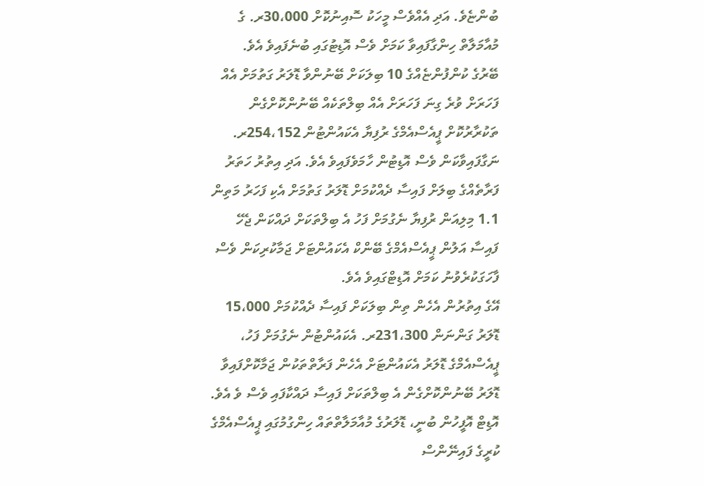ބުންޏެވެ. އަދި އެއްވެސް މީހަކު ސޮއިނުކޮށް 30،000ރ. ގެ މުއާމަލާތް ހިންގާފައިވާ ކަމަށް ވެސް އޮޑިޓުގައި ބުނެފައިވެ އެވެ.
ބޭރުގެ ކުންފުންޏެއްގެ 10 ބިލަކަށް ބޭނުންވާ ޑޮލަރު ގަތުމަށް އެއް ފަހަރަށް ވުރެ ގިނަ ފަހަރަށް އެއް ބިލްތަކެއް ބޭނުންކޮށްގެން ތަކުރާރުކޮށް ޕީއެސްއެމްގެ ރުފިޔާ އެކައުންޓުން 254،152ރ. ނަގާފައިވާކަން ވެސް އޮޑިޓުން ހާމަވެފައިވެ އެވެ. އަދި އިތުރު ހަތަރު ފަރާތެއްގެ ބިލަށް ފައިސާ ދެއްކުމަށް ޑޮލަރު ގަތުމަށް އެކި ފަހަރު މަތިން 1.1 މިލިއަން ރުފިޔާ ނެގުމަށް ފަހު އެ ބިލްތަކަށް ދައްކަން ޖެހޭ ފައިސާ އަލުން ޕީއެސްއެމްގެ ބޭންކް އެކައުންޓަށް ޖަމާކުރިކަން ވެސް ފާހަގަކުރެވުނު ކަމަށް އޮޑިޓްގައިވެ އެވެ.
އޭގެ އިތުރުން އެހެން ތިން ބިލަކަށް ފައިސާ ދެއްކުމަށް 15،000 ޑޮލަރު ގަންނަން 231،300ރ. އެކައުންޓުން ނެގުމަށް ފަހު، ޕީއެސްއެމްގެ ޑޮލަރު އެކައުންޓަށް އެހެން ފަރާތްތަކުން ޖަމާކޮށްފައިވާ ޑޮލަރު ބޭނުންކޮށްގެން އެ ބިލްތަކަށް ފައިސާ ދައްކާފައި ވެސް ވެ އެވެ.
އޮޑިޓް އޮފީހުން ބުނީ، ޑޮލަރުގެ މުއާމަލާތްތައް ހިންގުމުގައި ޕީއެސްއެމްގެ ކުރީގެ ފައިނޭންސް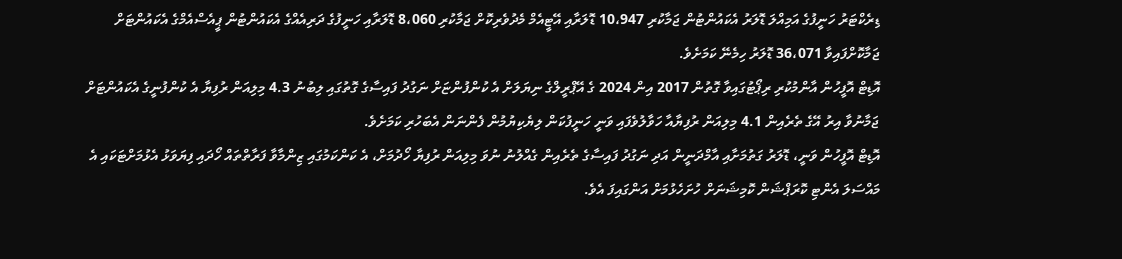ޑިރެކްޓަރު ހަނީފުގެ އަމިއްލަ ޑޮލަރު އެކައުންޓުން ޖަމާކުރި 10،947 ޑޮލަރާއި އޭޓީއެމް މެދުވެރިކޮށް ޖަމާކުރި 8،060 ޑޮލަރާއި ހަނީފުގެ ދަރިއެއްގެ އެކައުންޓުން ޕީއެސްއެމްގެ އެކައުންޓަށް ޖަމާކޮށްފައިވާ 36،071 ޑޮލަރު ހިމެނޭ ކަމަށެވެ.
އޮޑިޓް އޮފީހުން އާންމުކުރި ރިޕޯޓުގައިވާ ގޮތުން 2017 އިން 2024 ގެ އޭޕްރީލްގެ ނިޔަލަށް އެ ކުންފުންޏަށް ނަގުދު ފައިސާގެ ގޮތުގައި ލިބުނު 4.3 މިލިއަން ރުފިޔާ އެ ކުންފުނީގެ އެކައުންޓަށް ޖަމާނުވާ އިރު އޭގެ ތެރެއިން 4.1 މިލިއަން ރުފިޔާއާ ހަވާލުވެފައި ވަނީ ހަނީފުކަން ލިޔެކިޔުމުން ފެންނަން އެބަހުރި ކަމަށެވެ.
އޮޑިޓް އޮފީހުން ވަނީ، ޑޮލަރު ގަތުމަށާއި އާމްދަނީން އަދި ނަގުދު ފައިސާގެ ތެރެއިން ގެއްލުނު ނުވަ މިލިއަން ރުފިޔާ ހޯދުމަށް، އެ ކަންކަމުގައި ޒިންމާވާ ފަރާތްތައް ހޯދައި ފިޔަވަޅު އެޅުމަށްޓަކައި އެ މައްސަލަ އެންޓި ކޮރަޕްޝަން ކޮމިޝަނަށް ހުށަހެޅުމަށް އަންގައިފަ އެވެ.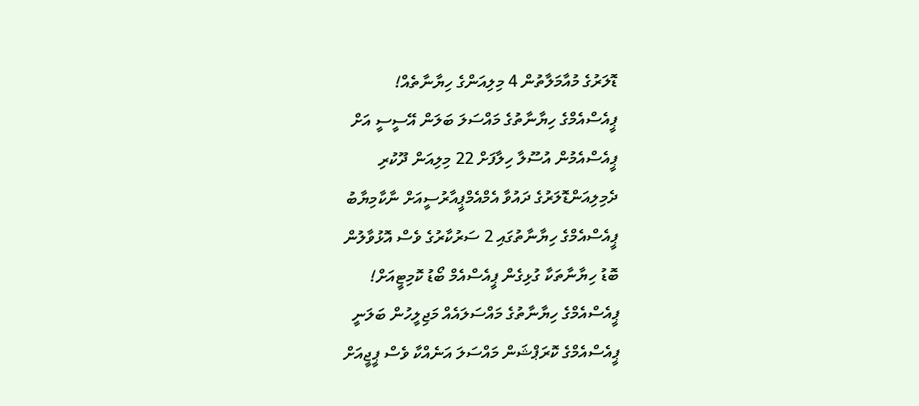ޑޮލަރުގެ މުއާމަލާތުން 4 މިލިއަންގެ ހިޔާނާތެއް!
ޕީއެސްއެމްގެ ހިޔާނާތުގެ މައްސަލަ ބަލަން އޭސީސީ އަށް
ޕީއެސްއެމުން އުސޫލާ ހިލާފަށް 22 މިލިއަން ދޫކުރި
ދެމިލިއަންޑޮލަރުގެ ދައުވާ އެމްއެމްޕީއާރުސީއަށް ނާކާމިޔާބު
ޕީއެސްއެމްގެ ހިޔާނާތުގައި 2 ސަރުކާރުގެ ވެސް އޮޅުވާލުން
ބޮޑު ހިޔާނާތަކާ ގުޅިގެން ޕީއެސްއެމް ބޯޑު ކޮމިޓީއަށް!
ޕީއެސްއެމްގެ ހިޔާނާތުގެ މައްސަލައެއް މަޖިލީހުން ބަލަނީ
ޕީއެސްއެމްގެ ކޮރަޕްޝަން މައްސަލަ އަނެއްކާ ވެސް ޕީޖީއަށް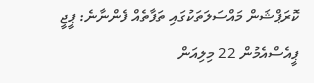ކޮރަޕްޝަން މައްސަލަތަކުގައި ތަފާތެއް ފެންނާނެ: ޕީޖީ
ޕީއެސްއެމުން 22 މިލިއަން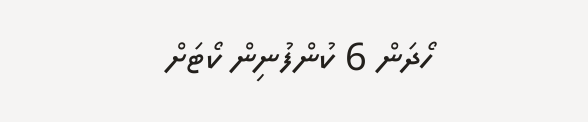ހޯދަން 6 ކުންފުނިން ކޯޓަށް